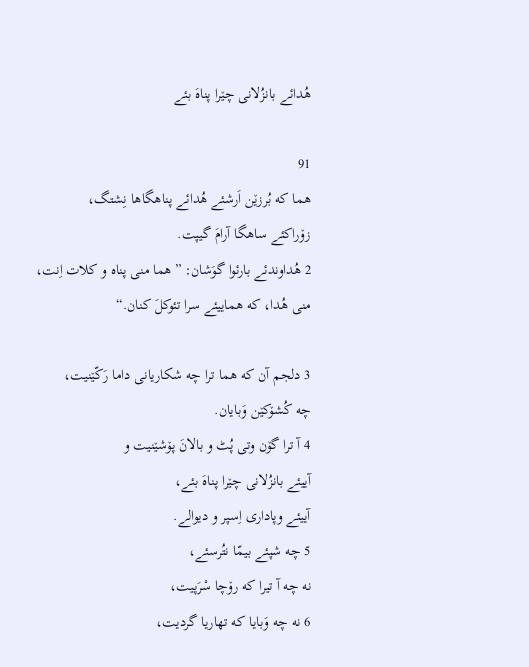هُدائے بانزُلانی چێرا پناهَ بئے

91
هما که بُرزێن اَرشئے هُدائے پناهگاها نِشتگ،
زۆراکئے ساهگا آرامَ گیپت.
2 هُداوندئے بارئوا گوَشان: ”هما منی پناه و کلات اِنت،
منی هُدا، که هماییئے سرا تئوکلَ کنان.“

3 دلجم آن که هما ترا چه شکاریانی داما رَکّێنیت،
چه کُشۆکێن وَبایان.
4 آ ترا گۆن وتی پُٹ و بالانَ پۆشێنیت و
آییئے بانزُلانی چێرا پناهَ بئے،
آییئے وپاداری اِسپر و دیوالے.
5 چه شپئے بیمّا نتُرسئے،
نه چه آ تیرا که رۆچا سْرَپیت،
6 نه چه وَبایا که تهاریا گردیت،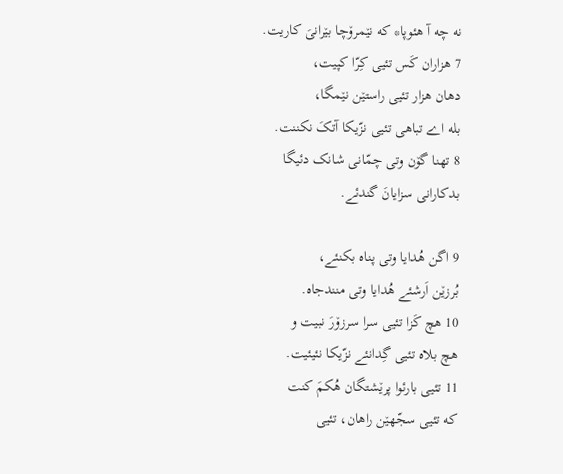نه چه آ هئوپا* که نێمرۆچا بێرانیَ کاریت.
7 هزاران کَس تئیی کِرّا کپیت،
دهان هزار تئیی راستێن نێمگا،
بله اے تباهی تئیی نزّیکا آتکَ نکننت.
8 تهنا گۆن وتی چمّانی شانک دئیگا
بدکارانی سزایانَ گندئے.

9 اگن هُدایا وتی پناه بکنئے،
بُرزێن اَرشئے هُدایا وتی منندجاه.
10 هچ کَزا تئیی سرا سرزۆرَ نبیت و
هچ بلاه تئیی گِدانئے نزّیکا نئیئیت.
11 تئیی بارئوا پرێشتگان هُکمَ کنت
که تئیی سجّهێن راهان، تئیی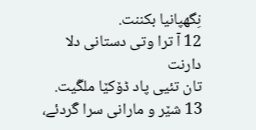نِگهپانیا بکننت.
12 آ ترا وتی دستانی دلا دارنت
تان تئیی پاد ڈۆکێا ملگّیت.
13 شێر و مارانی سرا گَردئے،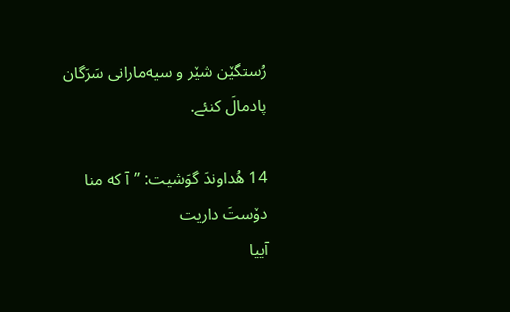رُستگێن شێر و سیه‌مارانی سَرَگان پادمالَ کنئے.

14 هُداوندَ گوَشیت: ”آ که منا دۆستَ داریت
آییا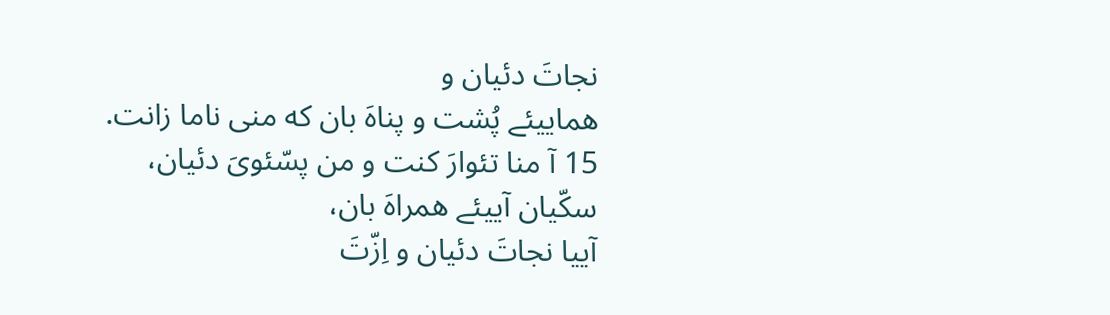نجاتَ دئیان و
هماییئے پُشت و پناهَ بان که منی ناما زانت.
15 آ منا تئوارَ کنت و من پسّئویَ دئیان،
سکّیان آییئے همراهَ بان،
آییا نجاتَ دئیان و اِزّتَ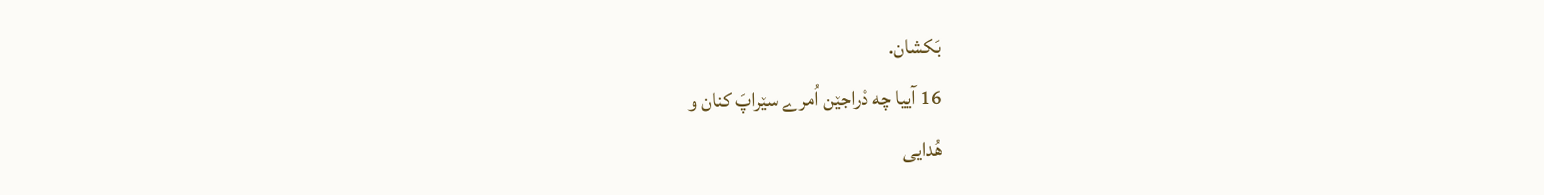بَکشان.
16 آییا چه دْراجێن اُمرے سێراپَ کنان و
هُدایی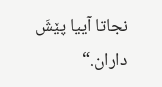نجاتا آییا پێشَ داران.“